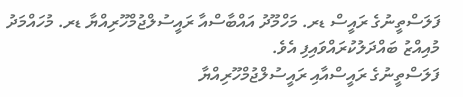ފަލަސްތީނުގެ ރައީސް ޑރ. މަހްމޫދު އައްބާސްއާ ރައީސުލްޖުމްހޫރިއްޔާ ޑރ. މުހައްމަދު މުއިއްޒު ބައްދަލުކުރައްވައިފި އެވެ.
ފަލަސްތީނުގެ ރައީސްއާއި ރައީސުލްޖުމްހޫރިއްޔާ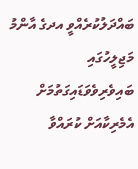ބައްދަލުކުރެއްވީ އދގެ އާންމު މަޖިލީހުގައި ބައިވެރިވެވަޑައިގަތުމަށް އެމެރިކާއަށް ކުރައްވާ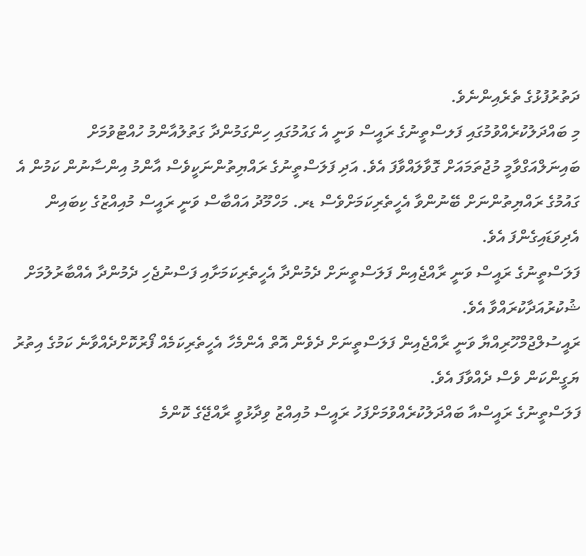ދަތުރުފުޅުގެ ތެރެއިންނެވެ.
މި ބައްދަލުކުރެއްވުމުގައި ފަލސްތީނުގެ ރައީސް ވަނީ އެ ގައުމުގައި ހިންގަމުންދާ ގަތުލުއާންމު ހުއްޓުވުމަށް ބައިނަލްއަގްވާމީ މުޖުތަމައަށް ގޮވާލައްވާފަ އެވެ. އަދި ފަލަސްތީނުގެ ރައްޔިތުންނަކީވެސް އާންމު އިންސާނުން ކަމުން އެ ގައުމުގެ ރައްޔިތުންނަށް ބޭނުންވާ އެހީތެރިކަމަށްވެސް ޑރ. މަހްމޫދު އައްބާސް ވަނީ ރައީސް މުއިއްޒުގެ ކިބައިން އެދިވަޑައިގެންފަ އެވެ.
ފަލަސްތީނުގެ ރައީސް ވަނީ ރާއްޖެއިން ފަލަސްތީނަށް ދެމުންދާ އެހީތެރިކަމަށާއި ފަސްނުޖެހި ދެމުންދާ އެއްބާރުލުމަށް ޝުކުރުއަދާކުރައްވާ އެވެ.
ރައީސުލްޖުމްހޫރިއްޔާ ވަނީ ރާއްޖެއިން ފަލަސްތީނަށް ދެވެން އޮތް އެންމެހާ އެހީތެރިކަމެއް ފޯރުކޮށްދެއްވާނެ ކަމުގެ އިތުރު ޔަގީންކަން ވެސް ދެއްވާފަ އެވެ.
ފަލަސްތީނުގެ ރައީސްއާ ބައްދަލުކުރެއްވުމަށްފަހު ރައީސް މުއިއްޒު ވިދާޅުވީ ރާއްޖޭގެ ކޮންމެ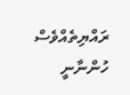ރައްޔިތެއްވެސް ހުންނާނީ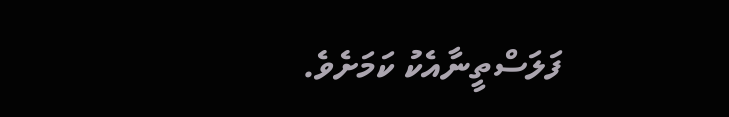ފަލަސްތީނާއެކު ކަމަށެވެ.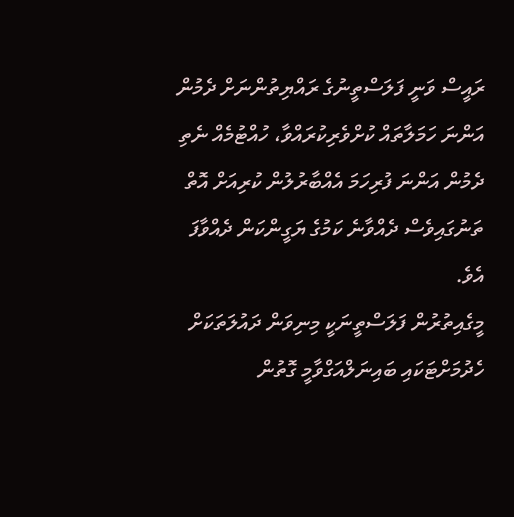ރައީސް ވަނީ ފަލަސްތީނުގެ ރައްޔިތުންނަށް ދެމުން އަންނަ ހަމަލާތައް ކުށްވެރިކުރައްވާ، ހުއްޓުމެއް ނެތި ދެމުން އަންނަ ފުރިހަމަ އެއްބާރުލުން ކުރިއަށް އޮތް ތަނުގައިވެސް ދެއްވާނެ ކަމުގެ ޔަގީންކަން ދެއްވާފަ އެވެ.
މީގެއިތުރުން ފަލަސްތީނަކީ މިނިވަން ދައުލަތަކަށް ހެދުމަށްޓަކައި ބައިނަލްއަގްވާމީ ގޮތުން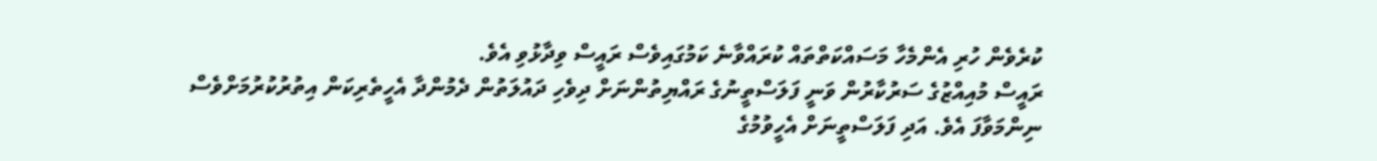ކުރެވެން ހުރި އެންމެހާ މަސައްކަތްތައް ކުރައްވާނެ ކަމުގައިވެސް ރައީސް ވިދާޅުވި އެވެ.
ރައީސް މުއިއްޒުގެ ސަރުކާރުން ވަނީ ފަލަސްތީނުގެ ރައްޔިތުންނަށް ދިވެހި ދައުލަތުން ދެމުންދާ އެހީތެރިކަން އިތުރުކުރުމަށްވެސް ނިންމަވާފަ އެވެ. އަދި ފަލަސްތީނަށް އެހީވުމުގެ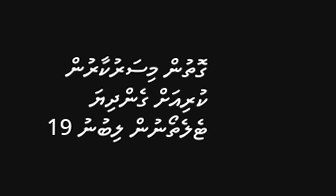ގޮތުން މިސަރުކާރުން ކުރިއަށް ގެންދިޔަ ޓެލެތޯނުން ލިބުނު 19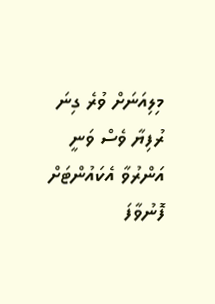މިލިއަނަށް ވުރެ ގިނަ ރުފިޔާ ވެސް ވަނީ އަންރުވާ އެކައުންޓަށް ފޮނުވާފަ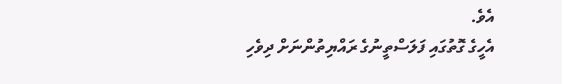އެވެ.
އެހީގެ ގޮތުގައި ފަލަސްތީނުގެ ރައްޔިތުންނަށް ދިވެހި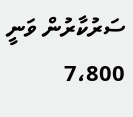ސަރުކާރުން ވަނީ 7،800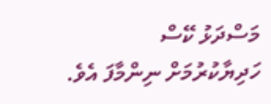މަސްދަޅު ކޭސް ހަދިޔާކުރުމަށް ނިންމާފަ އެވެ.